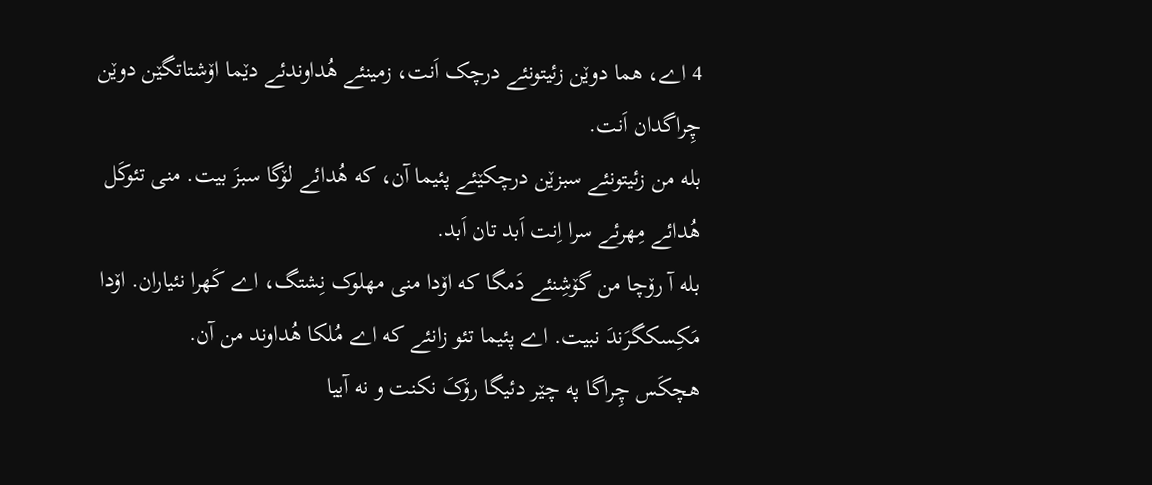4 اے، هما دوێن زئیتونئے درچک اَنت، زمینئے هُداوندئے دێما اۆشتاتگێن دوێن چِراگدان اَنت.
بله من زئیتونئے سبزێن درچکێئے پئیما آن، که هُدائے لۆگا سبزَ بیت. منی تئوکَل هُدائے مِهرئے سرا اِنت اَبد تان اَبد.
بله آ رۆچا من گۆشِنئے دَمگا که اۆدا منی مهلوک نِشتگ، اے کَهرا نئیاران. اۆدا مَکِسکگرَندَ نبیت. اے پئیما تئو زانئے که اے مُلکا هُداوند من آن.
هچکَس چِراگا په چێر دئیگا رۆکَ نکنت و نه آییا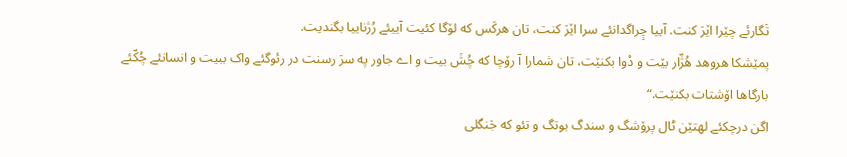تَگارئے چێرا اێرَ کنت. آییا چِراگدانئے سرا اێرَ کنت، تان هرکَس که لۆگا کئیت آییئے رُژناییا بگندیت.
پمێشکا هروهد هُژّار بێت و دْوا بکنێت، تان شمارا آ رۆچا که چُشَ بیت و اے جاور په سرَ رسنت در رئوگئے واک ببیت و انسانئے چُکّئے بارگاها اۆشتات بکنێت.“
اگن درچکئے لهتێن ٹال پرۆشگ و سندگ بوتگ و تئو که جَنگلی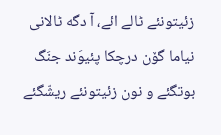زئیتونئے ٹالے ائے، آ دگه ٹالانی نیاما گۆن درچکا پئیوَند جنَگ بوتگئے و نون زئیتونئے ریشّگئے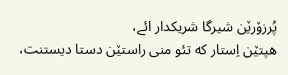پُرزۆرێن شیرگا شریکدار ائے،
هپتێن اِستار که تئو منی راستێن دستا دیستنت،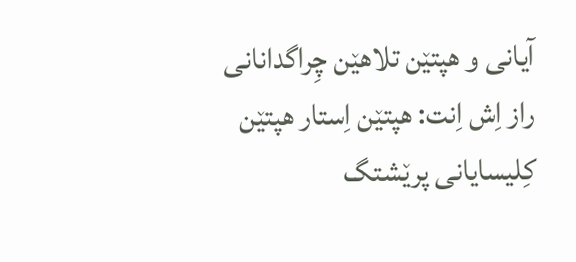آیانی و هپتێن تلاهێن چِراگدانانی راز اِش اِنت: هپتێن اِستار هپتێن کِلیسایانی پرێشتگ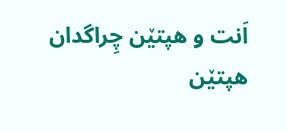اَنت و هپتێن چِراگدان هپتێن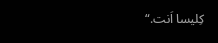کِلیسا اَنت.“